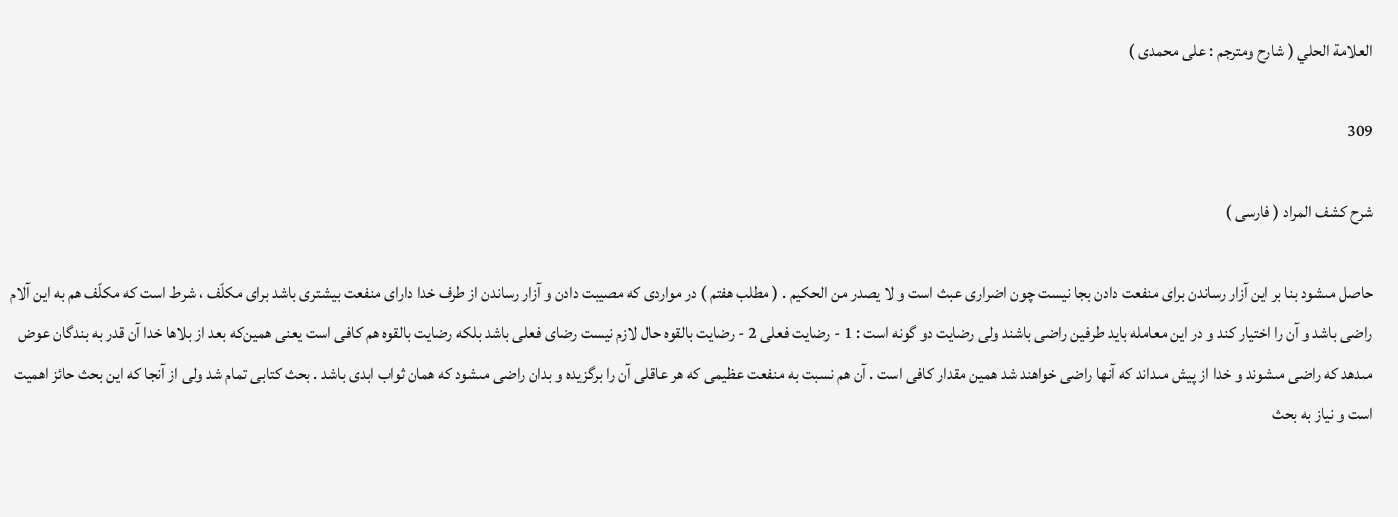العلامة الحلي ( شارح ومترجم : على محمدى )

309

شرح كشف المراد ( فارسى )

حاصل مىشود بنا بر اين آزار رساندن براى منفعت دادن بجا نيست چون اضرارى عبث است و لا يصدر من الحكيم . ( مطلب هفتم ) در مواردى كه مصيبت دادن و آزار رساندن از طرف خدا داراى منفعت بيشترى باشد براى مكلّف ، شرط است كه مكلّف هم به اين آلام راضى باشد و آن را اختيار كند و در اين معامله بايد طرفين راضى باشند ولى رضايت دو گونه است : 1 - رضايت فعلى 2 - رضايت بالقوه حال لازم نيست رضاى فعلى باشد بلكه رضايت بالقوه هم كافى است يعنى همين‌كه بعد از بلاها خدا آن قدر به بندگان عوض مىدهد كه راضى مىشوند و خدا از پيش مىداند كه آنها راضى خواهند شد همين مقدار كافى است . آن هم نسبت به منفعت عظيمى كه هر عاقلى آن را برگزيده و بدان راضى مىشود كه همان ثواب ابدى باشد . بحث كتابى تمام شد ولى از آنجا كه اين بحث حائز اهميت است و نياز به بحث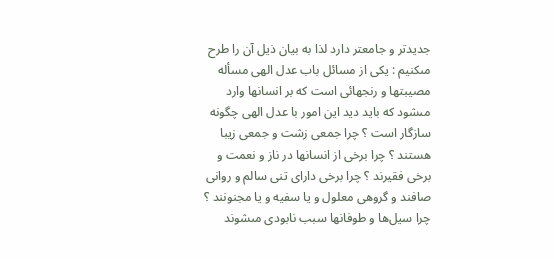جديدتر و جامعتر دارد لذا به بيان ذيل آن را طرح مىكنيم : يكى از مسائل باب عدل الهى مسأله مصيبتها و رنجهائى است كه بر انسانها وارد مىشود كه بايد ديد اين امور با عدل الهى چگونه سازگار است ؟ چرا جمعى زشت و جمعى زيبا هستند ؟ چرا برخى از انسانها در ناز و نعمت و برخى فقيرند ؟ چرا برخى داراى تنى سالم و روانى صافند و گروهى معلول و يا سفيه و يا مجنونند ؟ چرا سيل‌ها و طوفانها سبب نابودى مىشوند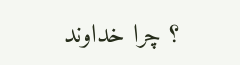؟ چرا خداوند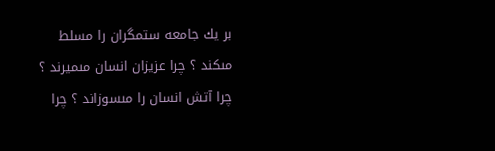بر يك جامعه ستمگران را مسلط مىكند ؟ چرا عزيزان انسان مىميرند ؟ چرا آتش انسان را مىسوزاند ؟ چرا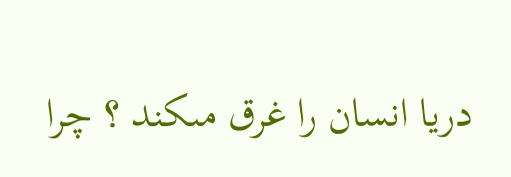دريا انسان را غرق مىكند ؟ چرا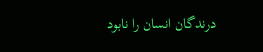درندگان انسان را نابود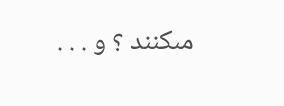مىكنند ؟ و . . .